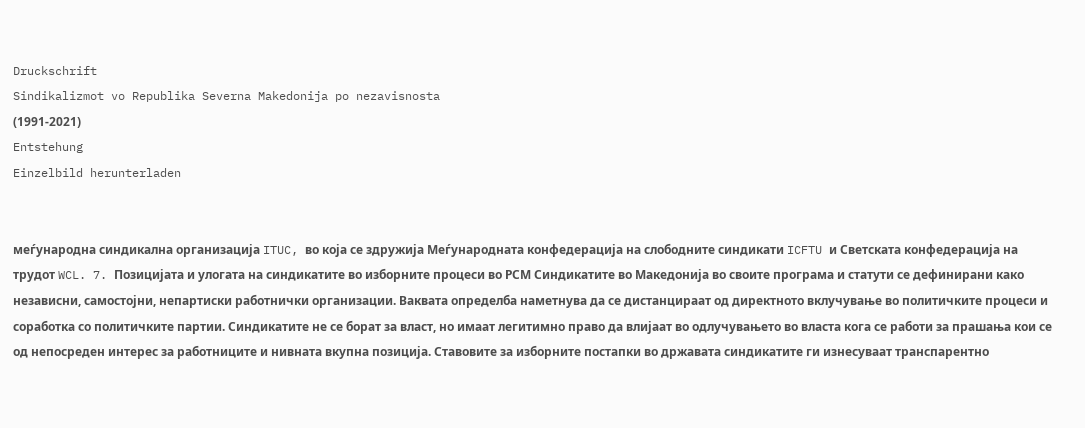Druckschrift
Sindikalizmot vo Republika Severna Makedonija po nezavisnosta
(1991-2021)
Entstehung
Einzelbild herunterladen


меѓународна синдикална организација ITUC, во која се здружија Меѓународната конфедерација на слободните синдикати ICFTU и Светската конфедерација на трудот WCL. 7. Позицијата и улогата на синдикатите во изборните процеси во РСМ Синдикатите во Македонија во своите програма и статути се дефинирани како независни, самостојни, непартиски работнички организации. Ваквата определба наметнува да се дистанцираат од директното вклучување во политичките процеси и соработка со политичките партии. Синдикатите не се борат за власт, но имаат легитимно право да влијаат во одлучувањето во власта кога се работи за прашања кои се од непосреден интерес за работниците и нивната вкупна позиција. Ставовите за изборните постапки во државата синдикатите ги изнесуваат транспарентно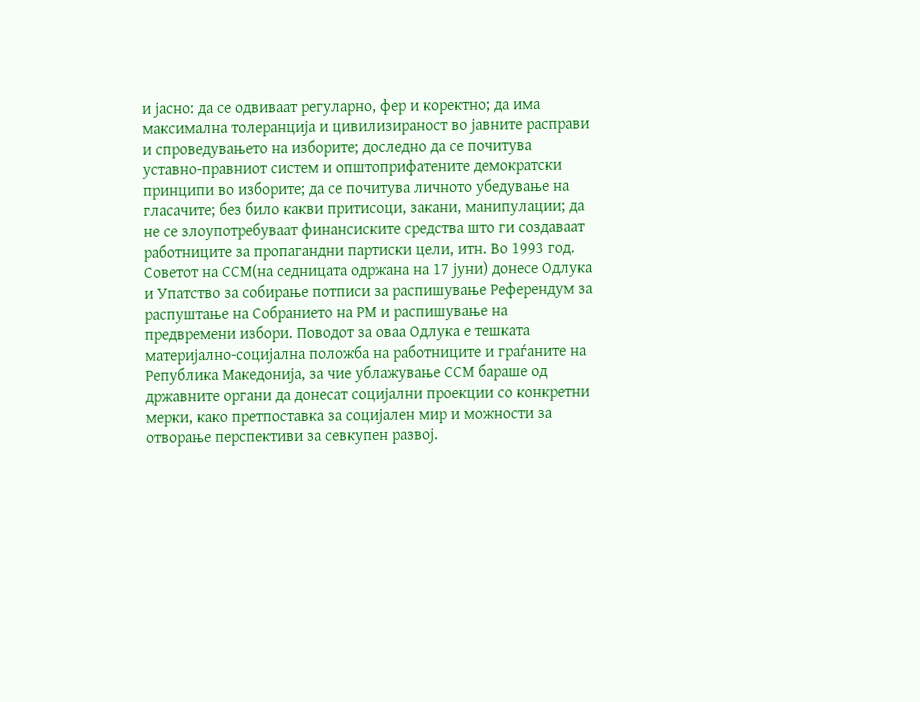и јасно: да се одвиваат регуларно, фер и коректно; да има максимална толеранција и цивилизираност во јавните расправи и спроведувањето на изборите; доследно да се почитува уставно-правниот систем и општоприфатените демократски принципи во изборите; да се почитува личното убедување на гласачите; без било какви притисоци, закани, манипулации; да не се злоупотребуваат финансиските средства што ги создаваат работниците за пропагандни партиски цели, итн. Во 1993 год. Советот на ССМ(на седницата одржана на 17 јуни) донесе Одлука и Упатство за собирање потписи за распишување Референдум за распуштање на Собранието на РМ и распишување на предвремени избори. Поводот за оваа Одлука е тешката материјално-социјална положба на работниците и граѓаните на Република Македонија, за чие ублажување ССМ бараше од државните органи да донесат социјални проекции со конкретни мерки, како претпоставка за социјален мир и можности за отворање перспективи за севкупен развој.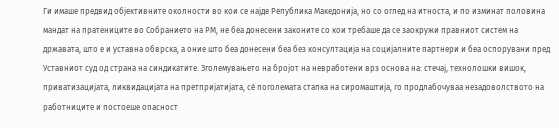Ги имаше предвид објективните околности во кои се најде Република Македонија, но со оглед на итноста, и по изминат половина мандат на пратениците во Собранието на РМ, не беа донесени законите со кои требаше да се заокружи правниот систем на државата, што е и уставна обврска, а оние што беа донесени беа без консултација на социјалните партнери и беа оспорувани пред Уставниот суд од страна на синдикатите. Зголемувањето на бројот на невработени врз основа на: стечај, технолошки вишок, приватизацијата, ликвидацијата на претпријатијата, сè поголемата стапка на сиромаштија, го продлабочуваа незадоволството на работниците и постоеше опасност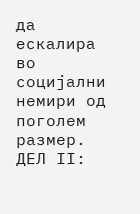да ескалира во социјални немири од поголем размер. ДЕЛ II: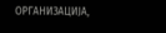ОРГАНИЗАЦИЈА,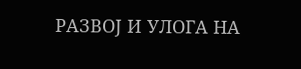РАЗВОЈ И УЛОГА НА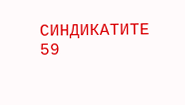СИНДИКАТИТЕ 59